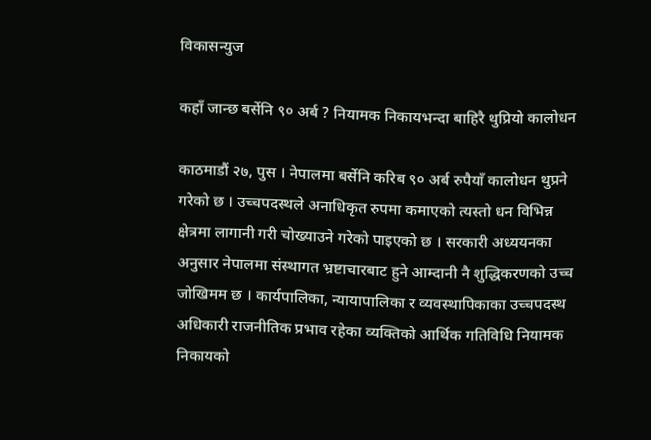विकासन्युज

कहाँ जान्छ बर्सेनि ९० अर्ब ? नियामक निकायभन्दा बाहिरै थुप्रियो कालोधन

काठमाडौं २७, पुस । नेपालमा बर्सेनि करिब ९० अर्ब रुपैयाँ कालोधन थुप्रने गरेको छ । उच्चपदस्थले अनाधिकृत रुपमा कमाएको त्यस्तो धन विभिन्न क्षेत्रमा लागानी गरी चोख्याउने गरेको पाइएको छ । सरकारी अध्ययनका अनुसार नेपालमा संस्थागत भ्रष्टाचारबाट हुने आम्दानी नै शुद्धिकरणको उच्च जोखिमम छ । कार्यपालिका, न्यायापालिका र व्यवस्थापिकाका उच्चपदस्थ अधिकारी राजनीतिक प्रभाव रहेका व्यक्तिको आर्थिक गतिविधि नियामक निकायको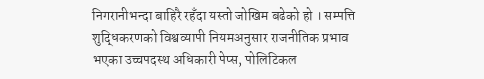निगरानीभन्दा बाहिरै रहँदा यस्तो जोखिम बढेको हो । सम्पत्ति शुद्धिकरणको विश्वव्यापी नियमअनुसार राजनीतिक प्रभाव भएका उच्चपदस्थ अधिकारी पेप्स, पोलिटिकल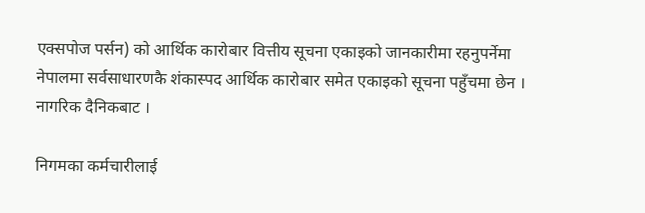एक्सपोज पर्सन) को आर्थिक कारोबार वित्तीय सूचना एकाइको जानकारीमा रहनुपर्नेमा नेपालमा सर्वसाधारणकै शंकास्पद आर्थिक कारोबार समेत एकाइको सूचना पहुँचमा छेन । नागरिक दैनिकबाट ।

निगमका कर्मचारीलाई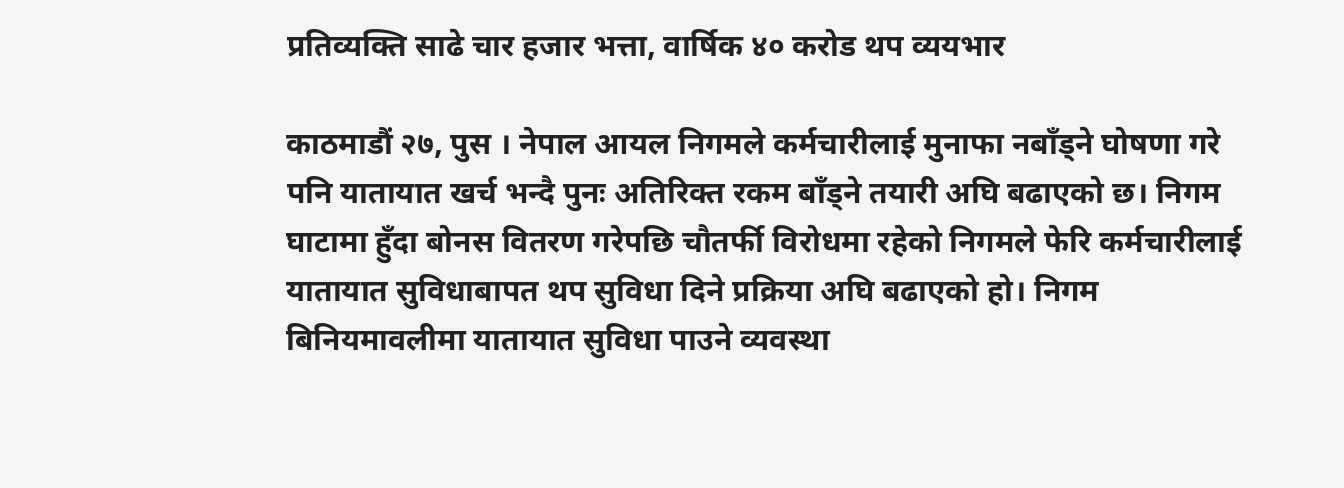प्रतिव्यक्ति साढे चार हजार भत्ता, वार्षिक ४० करोड थप व्ययभार

काठमाडौं २७, पुस । नेपाल आयल निगमले कर्मचारीलाई मुनाफा नबाँड्ने घोषणा गरे पनि यातायात खर्च भन्दै पुनः अतिरिक्त रकम बाँड्ने तयारी अघि बढाएको छ। निगम घाटामा हुँदा बोनस वितरण गरेपछि चौतर्फी विरोधमा रहेको निगमले फेरि कर्मचारीलाई यातायात सुविधाबापत थप सुविधा दिने प्रक्रिया अघि बढाएको हो। निगम बिनियमावलीमा यातायात सुविधा पाउने व्यवस्था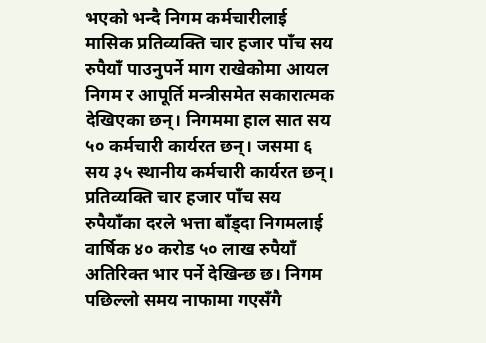भएको भन्दै निगम कर्मचारीलाई मासिक प्रतिव्यक्ति चार हजार पाँच सय रुपैयाँ पाउनुपर्ने माग राखेकोमा आयल निगम र आपूर्ति मन्त्रीसमेत सकारात्मक देखिएका छन्। निगममा हाल सात सय ५० कर्मचारी कार्यरत छन्। जसमा ६ सय ३५ स्थानीय कर्मचारी कार्यरत छन्। प्रतिव्यक्ति चार हजार पाँच सय रुपैयाँका दरले भत्ता बाँड्दा निगमलाई वार्षिक ४० करोड ५० लाख रुपैयाँ अतिरिक्त भार पर्ने देखिन्छ छ। निगम पछिल्लो समय नाफामा गएसँगै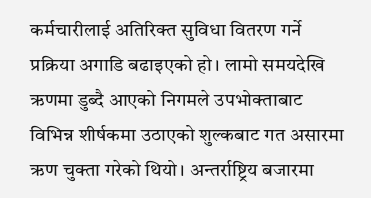कर्मचारीलाई अतिरिक्त सुविधा वितरण गर्ने प्रक्रिया अगाडि बढाइएको हो। लामो समयदेखि ऋणमा डुब्दै आएको निगमले उपभोक्ताबाट विभिन्न शीर्षकमा उठाएको शुल्कबाट गत असारमा ऋण चुक्ता गरेको थियो। अन्तर्राष्ट्रिय बजारमा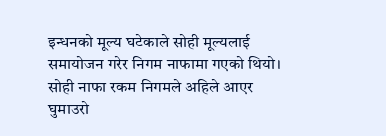इन्धनको मूल्य घटेकाले सोही मूल्यलाई समायोजन गरेर निगम नाफामा गएको थियो। सोही नाफा रकम निगमले अहिले आएर घुमाउरो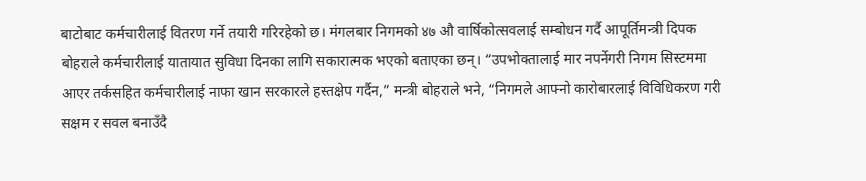बाटोबाट कर्मचारीलाई वितरण गर्ने तयारी गरिरहेको छ। मंगलबार निगमको ४७ औ वार्षिकोत्सवलाई सम्बोधन गर्दै आपूर्तिमन्त्री दिपक बोहराले कर्मचारीलाई यातायात सुविधा दिनका लागि सकारात्मक भएको बताएका छन्। “उपभोक्तालाई मार नपर्नेगरी निगम सिस्टममा आएर तर्कसहित कर्मचारीलाई नाफा खान सरकारले हस्तक्षेप गर्दैन,” मन्त्री बोहराले भने, “निगमले आफ्नो कारोबारलाई विविधिकरण गरी सक्षम र सवल बनाउँदै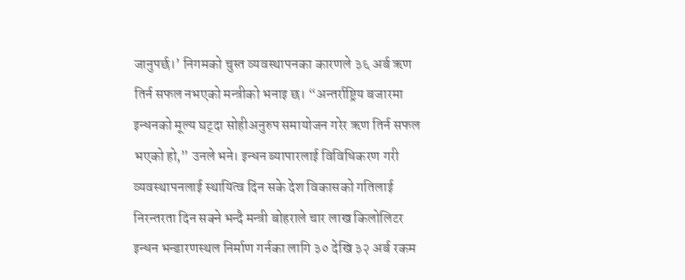जानुपर्छ।’ निगमको चुस्त व्यवस्थापनका कारणले ३६ अर्ब ऋण तिर्न सफल नभएको मन्त्रीको भनाइ छ। “अन्तर्राष्ट्रिय बजारमा इन्धनको मूल्य घट्दा सोहीअनुरुप समायोजन गरेर ऋण तिर्न सफल भएको हो,” उनले भने। इन्धन ब्यापारलाई विविधिकरण गरी व्यवस्थापनलाई स्थायित्व दिन सके देश विकासको गतिलाई निरन्तरता दिन सक्ने भन्दै मन्त्री बोहराले चार लाख किलोलिटर इन्धन भन्डारणस्थल निर्माण गर्नका लागि ३० देखि ३२ अर्ब रकम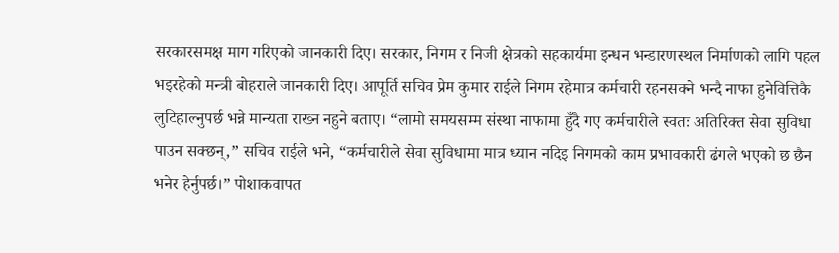सरकारसमक्ष माग गरिएको जानकारी दिए। सरकार, निगम र निजी क्षेत्रको सहकार्यमा इन्धन भन्डारणस्थल निर्माणको लागि पहल भइरहेको मन्त्री बोहराले जानकारी दिए। आपूर्ति सचिव प्रेम कुमार राईले निगम रहेमात्र कर्मचारी रहनसक्ने भन्दै नाफा हुनेवित्तिकै लुटिहाल्नुपर्छ भन्ने मान्यता राख्न नहुने बताए। “लामो समयसम्म संस्था नाफामा हुँदै गए कर्मचारीले स्वतः अतिरिक्त सेवा सुविधा पाउन सक्छन्,” सचिव राईले भने, “कर्मचारीले सेवा सुविधामा मात्र ध्यान नदिइ निगमको काम प्रभावकारी ढंगले भएको छ छैन भनेर हेर्नुपर्छ।” पोशाकवापत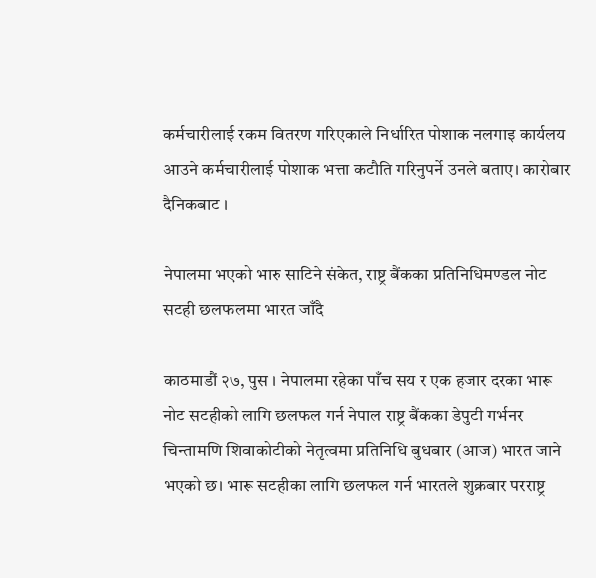कर्मचारीलाई रकम वितरण गरिएकाले निर्धारित पोशाक नलगाइ कार्यलय आउने कर्मचारीलाई पोशाक भत्ता कटौति गरिनुपर्ने उनले बताए। कारोबार दैनिकबाट ।

नेपालमा भएको भारु साटिने संकेत, राष्ट्र बैंकका प्रतिनिधिमण्डल नोट सटही छलफलमा भारत जाँदै

काठमाडौं २७, पुस । नेपालमा रहेका पाँच सय र एक हजार दरका भारू नोट सटहीको लागि छलफल गर्न नेपाल राष्ट्र बैंकका डेपुटी गर्भनर चिन्तामणि शिवाकोटीको नेतृत्वमा प्रतिनिधि बुधबार (आज) भारत जाने भएको छ। भारू सटहीका लागि छलफल गर्न भारतले शुक्रबार परराष्ट्र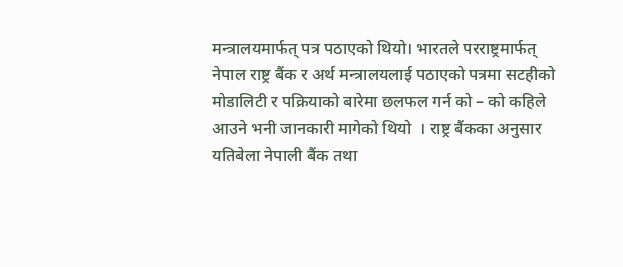मन्त्रालयमार्फत् पत्र पठाएको थियो। भारतले परराष्ट्रमार्फत् नेपाल राष्ट्र बैंक र अर्थ मन्त्रालयलाई पठाएको पत्रमा सटहीको मोडालिटी र पक्रियाको बारेमा छलफल गर्न को – को कहिले आउने भनी जानकारी मागेको थियो  । राष्ट्र बैंकका अनुसार यतिबेला नेपाली बैंक तथा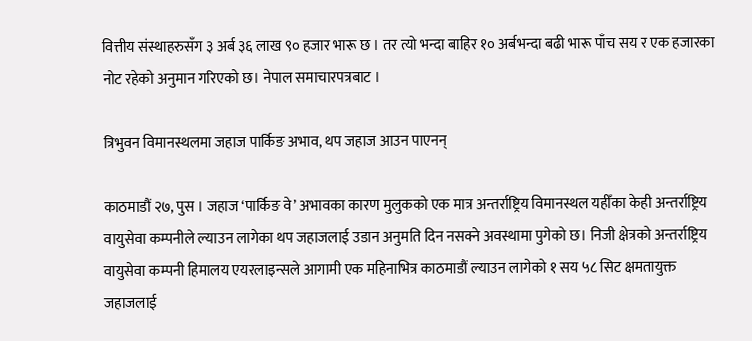वित्तीय संस्थाहरुसँग ३ अर्ब ३६ लाख ९० हजार भारू छ । तर त्यो भन्दा बाहिर १० अर्बभन्दा बढी भारू पाँच सय र एक हजारका नोट रहेको अनुमान गरिएको छ। नेपाल समाचारपत्रबाट ।

त्रिभुवन विमानस्थलमा जहाज पार्किङ अभाव, थप जहाज आउन पाएनन्

काठमाडौं २७, पुस । जहाज ‘पार्किङ वे’ अभावका कारण मुलुकको एक मात्र अन्तर्राष्ट्रिय विमानस्थल यहीँका केही अन्तर्राष्ट्रिय वायुसेवा कम्पनीले ल्याउन लागेका थप जहाजलाई उडान अनुमति दिन नसक्ने अवस्थामा पुगेको छ। निजी क्षेत्रको अन्तर्राष्ट्रिय वायुसेवा कम्पनी हिमालय एयरलाइन्सले आगामी एक महिनाभित्र काठमाडौं ल्याउन लागेको १ सय ५८ सिट क्षमतायुक्त जहाजलाई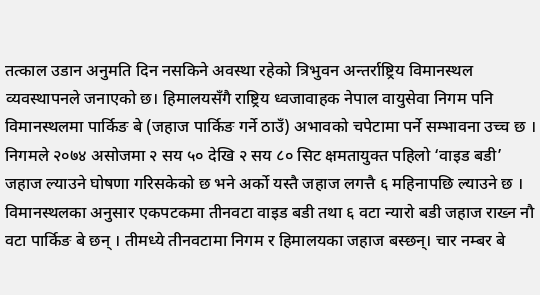तत्काल उडान अनुमति दिन नसकिने अवस्था रहेको त्रिभुवन अन्तर्राष्ट्रिय विमानस्थल व्यवस्थापनले जनाएको छ। हिमालयसँगै राष्ट्रिय ध्वजावाहक नेपाल वायुसेवा निगम पनि विमानस्थलमा पार्किङ बे (जहाज पार्किङ गर्ने ठाउँ) अभावको चपेटामा पर्ने सम्भावना उच्च छ । निगमले २०७४ असोजमा २ सय ५० देखि २ सय ८० सिट क्षमतायुक्त पहिलो ‘वाइड बडी’ जहाज ल्याउने घोषणा गरिसकेको छ भने अर्को यस्तै जहाज लगत्तै ६ महिनापछि ल्याउने छ । विमानस्थलका अनुसार एकपटकमा तीनवटा वाइड बडी तथा ६ वटा न्यारो बडी जहाज राख्न नौ वटा पार्किङ बे छन् । तीमध्ये तीनवटामा निगम र हिमालयका जहाज बस्छन्। चार नम्बर बे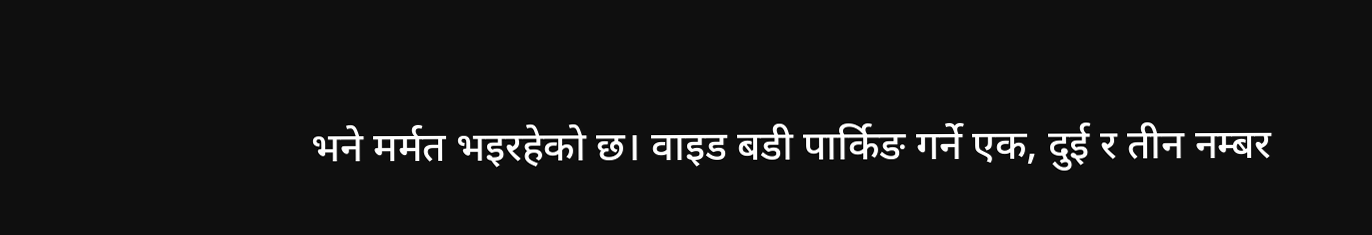भने मर्मत भइरहेको छ। वाइड बडी पार्किङ गर्ने एक, दुई र तीन नम्बर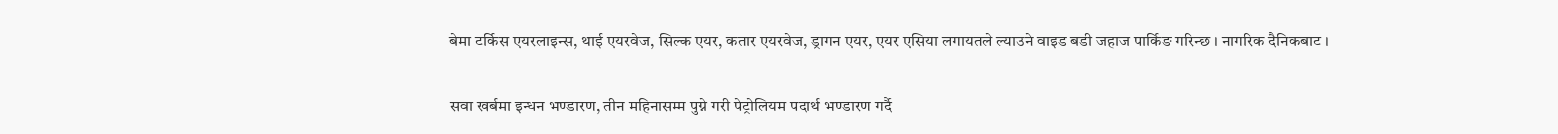बेमा टर्किस एयरलाइन्स, थाई एयरवेज, सिल्क एयर, कतार एयरवेज, ड्रागन एयर, एयर एसिया लगायतले ल्याउने वाइड बडी जहाज पार्किङ गरिन्छ । नागरिक दैनिकबाट ।

सवा खर्बमा इन्धन भण्डारण, तीन महिनासम्म पुग्ने गरी पेट्रोलियम पदार्थ भण्डारण गर्दै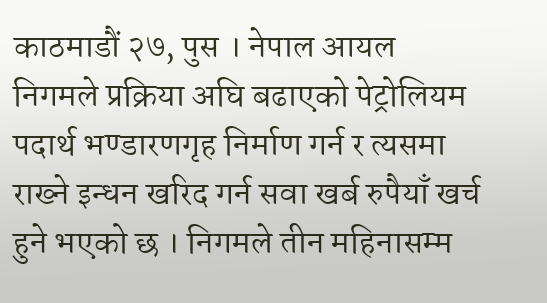काठमाडौं २७, पुस । नेपाल आयल निगमले प्रक्रिया अघि बढाएको पेट्रोलियम पदार्थ भण्डारणगृह निर्माण गर्न र त्यसमा राख्ने इन्धन खरिद गर्न सवा खर्ब रुपैयाँ खर्च हुने भएको छ । निगमले तीन महिनासम्म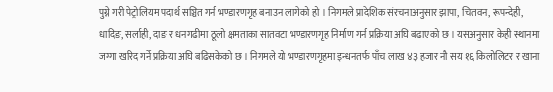पुग्ने गरी पेट्रोलियम पदार्थ सञ्चित गर्न भण्डारणगृह बनाउन लागेको हो । निगमले प्रादेशिक संरचनाअनुसार झापा, चितवन, रूपन्देही, धादिङ, सर्लाही, दाङ र धनगढीमा ठूलो क्षमताका सातवटा भण्डारणगृह निर्माण गर्न प्रक्रिया अघि बढाएको छ । यसअनुसार केही स्थानमा जग्गा खरिद गर्ने प्रक्रिया अघि बढिसकेको छ । निगमले यो भण्डारणगृहमा इन्धनतर्फ पाँच लाख ४३ हजार नौ सय १६ किलोलिटर र खाना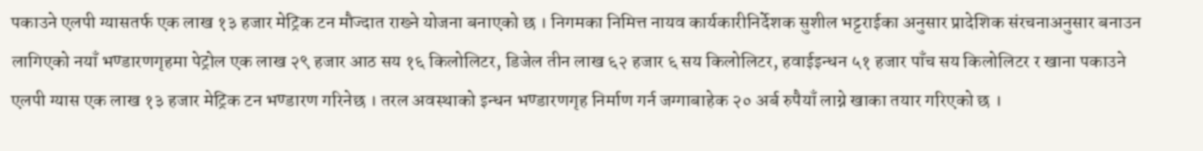पकाउने एलपी ग्यासतर्फ एक लाख १३ हजार मेट्रिक टन मौज्दात राख्ने योजना बनाएको छ । निगमका निमित्त नायव कार्यकारीनिर्देशक सुशील भट्टराईका अनुसार प्रादेशिक संरचनाअनुसार बनाउन लागिएको नयाँ भण्डारणगृहमा पेट्रोल एक लाख २९ हजार आठ सय १६ किलोलिटर, डिजेल तीन लाख ६२ हजार ६ सय किलोलिटर, हवाईइन्धन ५१ हजार पाँच सय किलोलिटर र खाना पकाउने एलपी ग्यास एक लाख १३ हजार मेट्रिक टन भण्डारण गरिनेछ । तरल अवस्थाको इन्धन भण्डारणगृह निर्माण गर्न जग्गाबाहेक २० अर्ब रुपैयाँ लाग्ने खाका तयार गरिएको छ ।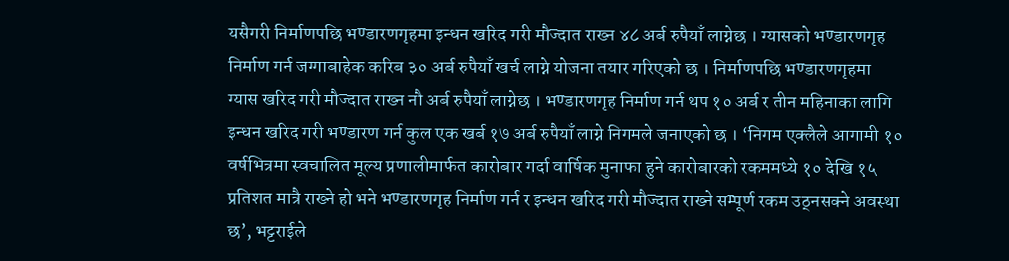यसैगरी निर्माणपछि भण्डारणगृहमा इन्धन खरिद गरी मौज्दात राख्न ४८ अर्ब रुपैयाँ लाग्नेछ । ग्यासको भण्डारणगृह निर्माण गर्न जग्गाबाहेक करिब ३० अर्ब रुपैयाँ खर्च लाग्ने योजना तयार गरिएको छ । निर्माणपछि भण्डारणगृहमा ग्यास खरिद गरी मौज्दात राख्न नौ अर्ब रुपैयाँ लाग्नेछ । भण्डारणगृह निर्माण गर्न थप १० अर्ब र तीन महिनाका लागि इन्धन खरिद गरी भण्डारण गर्न कुल एक खर्ब १७ अर्ब रुपैयाँ लाग्ने निगमले जनाएको छ । ‘निगम एक्लैले आगामी १० वर्षभित्रमा स्वचालित मूल्य प्रणालीमार्फत कारोबार गर्दा वार्षिक मुनाफा हुने कारोबारको रकममध्ये १० देखि १५ प्रतिशत मात्रै राख्ने हो भने भण्डारणगृह निर्माण गर्न र इन्धन खरिद गरी मौज्दात राख्ने सम्पूर्ण रकम उठ्नसक्ने अवस्था छ’, भट्टराईले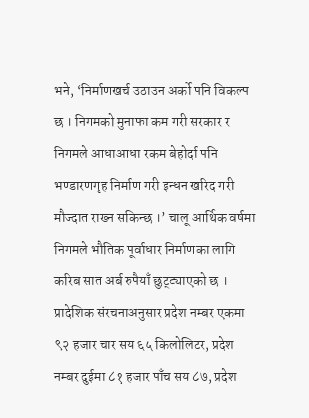भने, ‘निर्माणखर्च उठाउन अर्को पनि विकल्प छ । निगमको मुनाफा कम गरी सरकार र निगमले आधाआधा रकम बेहोर्दा पनि भण्डारणगृह निर्माण गरी इन्धन खरिद गरी मौज्दात राख्न सकिन्छ ।’ चालू आर्थिक वर्षमा निगमले भौतिक पूर्वाधार निर्माणका लागि करिब सात अर्ब रुपैयाँ छुट्ट्याएको छ । प्रादेशिक संरचनाअनुसार प्रदेश नम्बर एकमा ९२ हजार चार सय ६५ किलोलिटर, प्रदेश नम्बर दुईमा ८१ हजार पाँच सय ८७, प्रदेश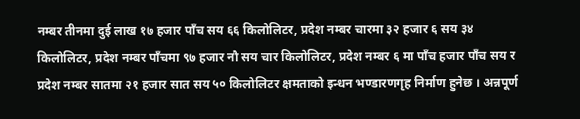नम्बर तीनमा दुई लाख १७ हजार पाँच सय ६६ किलोलिटर, प्रदेश नम्बर चारमा ३२ हजार ६ सय ३४ किलोलिटर, प्रदेश नम्बर पाँचमा ९७ हजार नौ सय चार किलोलिटर, प्रदेश नम्बर ६ मा पाँच हजार पाँच सय र प्रदेश नम्बर सातमा २१ हजार सात सय ५० किलोलिटर क्षमताको इन्धन भण्डारणगृह निर्माण हुनेछ । अन्नपूर्ण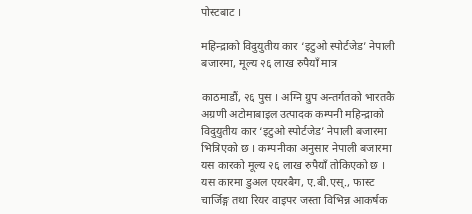पोस्टबाट ।

महिन्द्राको विदुयुतीय कार ‘इटुओ स्पोर्टजेड’ नेपाली बजारमा, मूल्य २६ लाख रुपैयाँ मात्र

काठमाडौं, २६ पुस । अग्नि ग्रुप अन्तर्गतको भारतकै अग्रणी अटोमाबाइल उत्पादक कम्पनी महिन्द्राको विदुयुतीय कार ‘इटुओ स्पोर्टजेड’ नेपाली बजारमा भित्रिएको छ । कम्पनीका अनुसार नेपाली बजारमा यस कारको मूल्य २६ लाख रुपैयाँ तोकिएको छ । यस कारमा डुअल एयरबैग, ए.बी.एस्., फास्ट चार्जिङ्ग तथा रियर वाइपर जस्ता विभिन्न आकर्षक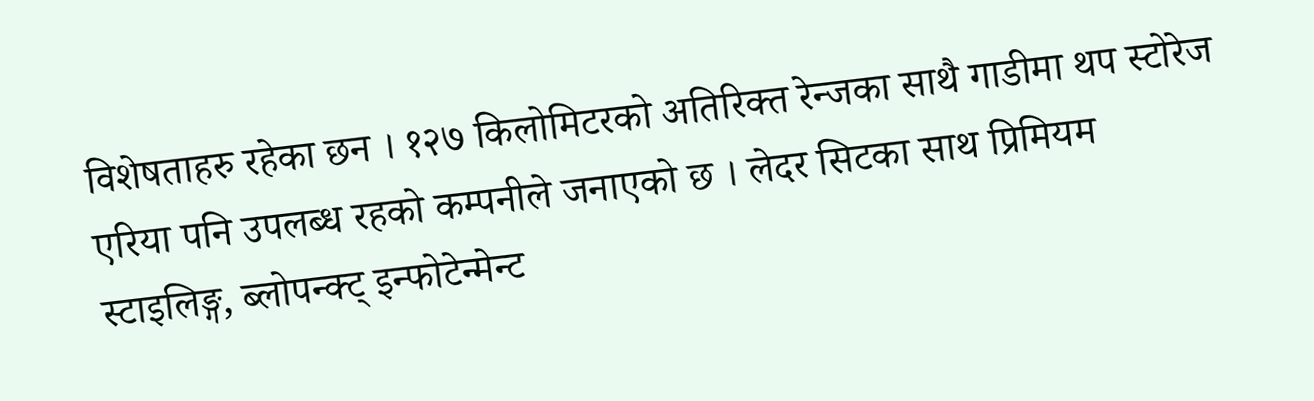विशेषताहरु रहेका छन । १२७ किलोमिटरको अतिरिक्त रेन्जका साथै गाडीमा थप स्टोरेज एरिया पनि उपलब्ध रहको कम्पनीले जनाएको छ । लेदर सिटका साथ प्रिमियम स्टाइलिङ्ग, ब्लोपन्क्ट् इन्फोटेन्मेन्ट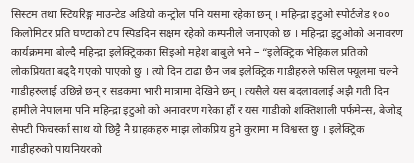सिस्टम तथा स्टियरिङ्ग माउन्टेड अडियो कन्ट्रोल पनि यसमा रहेका छन् । महिन्द्रा इटुओ स्पोर्टजेड १०० किलोमिटर प्रति घण्टाको टप स्पिडदिन सक्षम रहेको कम्पनीले जनाएको छ । महिन्द्रा इटुओको अनावरण कार्यक्रममा बोल्दै महिन्द्रा इलेक्ट्रिकका सिइओ महेश बाबुले भने – “इलेक्ट्रिक भेहिकल प्रतिको लोकप्रियता बढ्दै गएको पाएको छु । त्यो दिन टाढा छैन जब इलेक्ट्रिक गाडीहरुले फसिल फ्यूलमा चल्ने गाडीहरुलाई उछिन्ने छन् र सडकमा भारी मात्रामा देखिने छन् । त्यसैले यस बदलावलाई अझै गती दिन हामीले नेपालमा पनि महिन्द्रा इटुओ को अनावरण गरेका हौं र यस गाडीको शक्तिशाली पर्फमेन्स, बेजोड् सेफ्टी फिचर्स्का साथ यो छिट्टै नै ग्राहकहरु माझ लोकप्रिय हुने कुरामा म विश्वस्त छु । इलेक्ट्रिक गाडीहरुको पायनियरको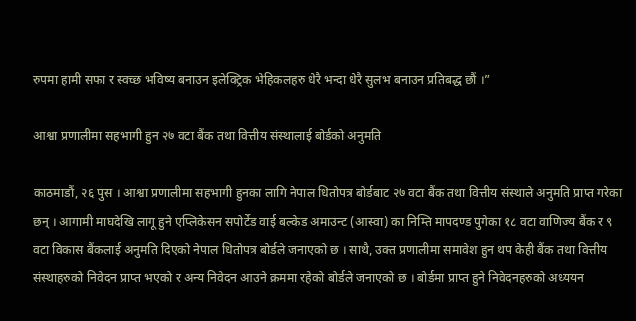रुपमा हामी सफा र स्वच्छ भविष्य बनाउन इलेक्ट्रिक भेहिकलहरु धेरै भन्दा धेरै सुलभ बनाउन प्रतिबद्ध छौं ।”

आश्वा प्रणालीमा सहभागी हुन २७ वटा बैंक तथा वित्तीय संस्थालाई बोर्डको अनुमति

काठमाडौं, २६ पुस । आश्वा प्रणालीमा सहभागी हुनका लागि नेपाल धितोपत्र बोर्डबाट २७ वटा बैंक तथा वित्तीय संस्थाले अनुमति प्राप्त गरेका छन् । आगामी माघदेखि लागू हुने एप्लिकेसन सपोर्टेड वाई बल्केड अमाउन्ट (आस्वा) का निम्ति मापदण्ड पुगेका १८ वटा वाणिज्य बैंक र ९ वटा विकास बैंकलाई अनुमति दिएको नेपाल धितोपत्र बोर्डले जनाएको छ । साथै, उक्त प्रणालीमा समावेश हुन थप केही बैंक तथा वित्तीय संस्थाहरुको निवेदन प्राप्त भएको र अन्य निवेदन आउने क्रममा रहेको बोर्डले जनाएको छ । बोर्डमा प्राप्त हुने निवेदनहरुको अध्ययन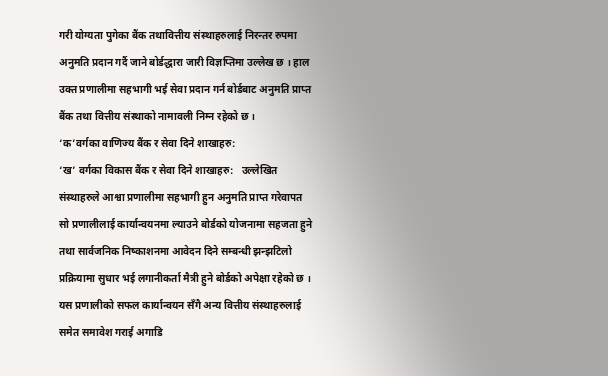गरी योग्यता पुगेका बैंक तथावित्तीय संस्थाहरुलाई निरन्तर रुपमा अनुमति प्रदान गर्दै जाने बोर्डद्धारा जारी विज्ञप्तिमा उल्लेख छ । हाल उक्त प्रणालीमा सहभागी भई सेवा प्रदान गर्न बोर्डबाट अनुमति प्राप्त बैंक तथा वित्तीय संस्थाको नामावली निम्न रहेको छ ।           ‘क’वर्गका वाणिज्य बैंक र सेवा दिने शाखाहरु:                                     ‘ख’ वर्गका विकास बैंक र सेवा दिने शाखाहरु:   उल्लेखित संस्थाहरुले आश्वा प्रणालीमा सहभागी हुन अनुमति प्राप्त गरेवापत सो प्रणालीलाई कार्यान्वयनमा ल्याउने बोर्डको योजनामा सहजता हुने तथा सार्वजनिक निष्काशनमा आवेदन दिने सम्बन्धी झन्झटिलो प्रक्रियामा सुधार भई लगानीकर्ता मैत्री हुने बोर्डको अपेक्षा रहेको छ । यस प्रणालीको सफल कार्यान्वयन सँगै अन्य वित्तीय संस्थाहरुलाई समेत समावेश गराई अगाडि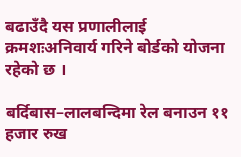बढाउँदै यस प्रणालीलाई क्रमशःअनिवार्य गरिने बोर्डको योजना रहेको छ ।

बर्दिबास–लालबन्दिमा रेल बनाउन ११ हजार रुख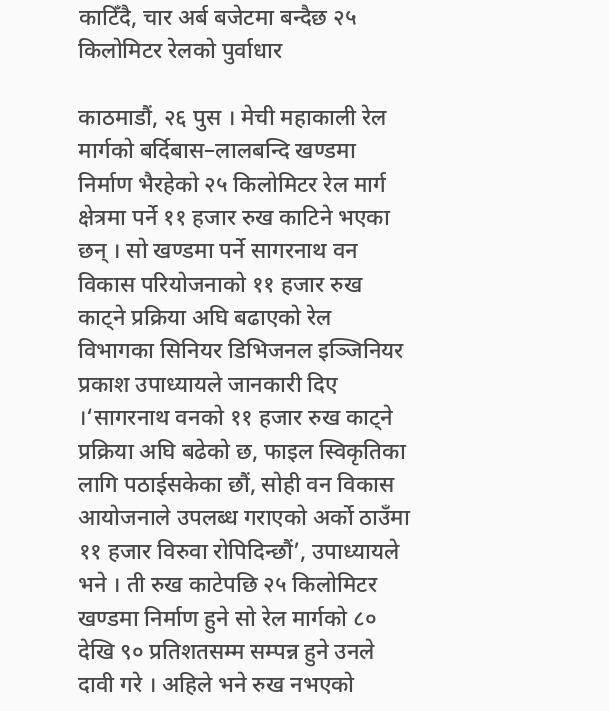काटिँदै, चार अर्ब बजेटमा बन्दैछ २५ किलोमिटर रेलको पुर्वाधार

काठमाडौं, २६ पुस । मेची महाकाली रेल मार्गको बर्दिबास–लालबन्दि खण्डमा निर्माण भैरहेको २५ किलोमिटर रेल मार्ग क्षेत्रमा पर्ने ११ हजार रुख काटिने भएका छन् । सो खण्डमा पर्ने सागरनाथ वन विकास परियोजनाको ११ हजार रुख काट्ने प्रक्रिया अघि बढाएको रेल विभागका सिनियर डिभिजनल इञ्जिनियर प्रकाश उपाध्यायले जानकारी दिए ।‘सागरनाथ वनको ११ हजार रुख काट्ने प्रक्रिया अघि बढेको छ, फाइल स्विकृतिका लागि पठाईसकेका छौं, सोही वन विकास आयोजनाले उपलब्ध गराएको अर्को ठाउँमा ११ हजार विरुवा रोपिदिन्छौं’, उपाध्यायले भने । ती रुख काटेपछि २५ किलोमिटर खण्डमा निर्माण हुने सो रेल मार्गको ८० देखि ९० प्रतिशतसम्म सम्पन्न हुने उनले दावी गरे । अहिले भने रुख नभएको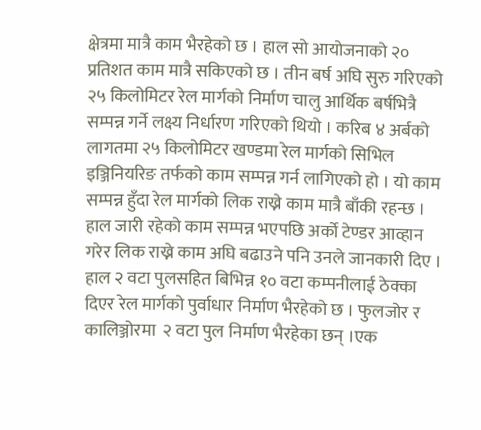क्षेत्रमा मात्रै काम भैरहेको छ । हाल सो आयोजनाको २० प्रतिशत काम मात्रै सकिएको छ । तीन बर्ष अघि सुरु गरिएको २५ किलोमिटर रेल मार्गको निर्माण चालु आर्थिक बर्षभित्रै सम्पन्न गर्ने लक्ष्य निर्धारण गरिएको थियो । करिब ४ अर्बको लागतमा २५ किलोमिटर खण्डमा रेल मार्गको सिभिल इञ्जिनियरिङ तर्फको काम सम्पन्न गर्न लागिएको हो । यो काम सम्पन्न हुँदा रेल मार्गको लिक राख्ने काम मात्रै बाँकी रहन्छ । हाल जारी रहेको काम सम्पन्न भएपछि अर्को टेण्डर आव्हान गरेर लिक राख्ने काम अघि बढाउने पनि उनले जानकारी दिए । हाल २ वटा पुलसहित बिभिन्न १० वटा कम्पनीलाई ठेक्का दिएर रेल मार्गको पुर्वाधार निर्माण भैरहेको छ । फुलजोर र कालिञ्जोरमा  २ वटा पुल निर्माण भैरहेका छन् ।एक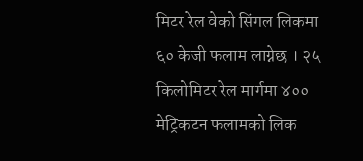मिटर रेल वेको सिंगल लिकमा ६० केजी फलाम लाग्नेछ । २५ किलोमिटर रेल मार्गमा ४०० मेट्रिकटन फलामको लिक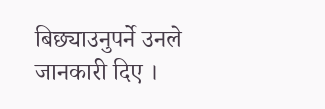बिछ्याउनुपर्ने उनले जानकारी दिए ।